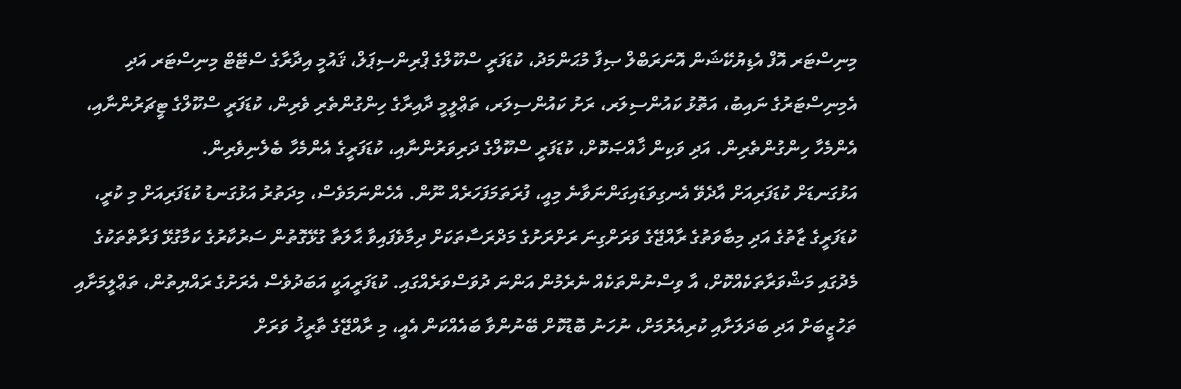މިނިސްޓަރ އޮފް އެޑިޔުކޭޝަން އޮނަރަބްލް ޞިފާ މުޙަންމަދު، ކުޑަފަރީ ސްކޫލްގެ ޕްރިންސިޕަލް، ޤައުމީ އިދާރާގެ ސްޓޭޓް މިނިސްޓަރ އަދި އެމިނިސްޓަރުގެ ނައިބު، އަތޮޅު ކައުންސިލަރ، ރަށު ކައުންސިލަރ، ތަޢްލީމީ ދާއިރާގެ ހިންގުންތެރި ވެރިން، ކުޑަފަރީ ސްކޫލްގެ ޓީޗަރުންނާއި، އެންމެހާ ހިންގުންތެރިން. އަދި ވަކިން ޚާއްޞަކޮށް، ކުޑަފަރީ ސްކޫލްގެ ދަރިވަރުންނާއި، ކުޑަފަރީގެ އެންމެހާ ބެލެނިވެރިން.
އަޅުގަނޑަށް ކުޑަފަރިއަށް އާދެވޭ އެނގިވަޑައިގަންނަވާނެ މިއީ، ފުރަތަމަފަހަރެއް ނޫން. އެހެންނަމަވެސް، މިދަތުރު އަޅުގަނޑު ކުޑަފަރިއަށް މި ކުރީ، ކުޑަފަރީގެ ޒާތުގެ އަދި މިބާވަތުގެ ރާއްޖޭގެ ވަރަށްގިނަ ރަށްރަށުގެ މަދްރަސާތަކަށް ދިމާވެފައިވާ ޙާލަތާ ގުޅޭގޮތުން ސަރުކާރުގެ ކަމާގުޅޭ ފަރާތްތަކުގެ މެދުގައި މަޝްވަރާތަކެއްކޮށް، އާ ވިސްނުންތަކެއް ނެރެމުން އަންނަ ދުވަސްވަރެއްގައި. ކުޑަފަރީއަކީ އަބަދުވެސް އެރަށުގެ ރައްޔިތުން، ތަޢްލީމަށާއި ތަހުޒީބަށް އަދި ބަދަލަށާއި ކުރިއެރުމަށް، ނުހަނު ބޮޑުކޮށް ބޭނުންވާ ބައެއްކަން އެއީ، މި ރާއްޖޭގެ ތާރީޚު ވަރަށް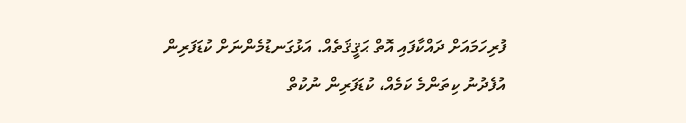ފުރިހަމައަށް ދައްކާފައި އޮތް ޙަޤީޤަތެއް. އަޅުގަނޑުމެންނަށް ކުޑަފަރިން އުފެދުނު ކިތަންމެ ކަމެއް، ކުޑަފަރިން ނުކުތް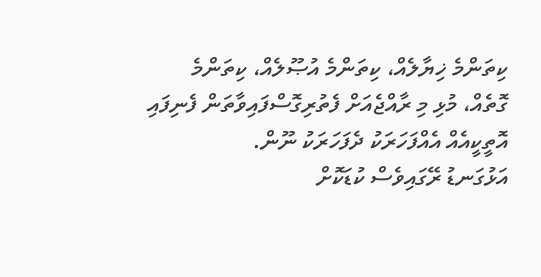ކިތަންމެ ޚިޔާލެއް، ކިތަންމެ އުޞޫލެއް، ކިތަންމެ ގޮތެއް، މުޅި މި ރާއްޖެއަށް ފެތުރިގޮސްފައިވާތަން ފެނިފައި އޮތީކީއެއް އެއްފަހަރަކު ދެފަހަރަކު ނޫން.
އަޅުގަނޑު ރޭގައިވެސް ކުޑަކޮށް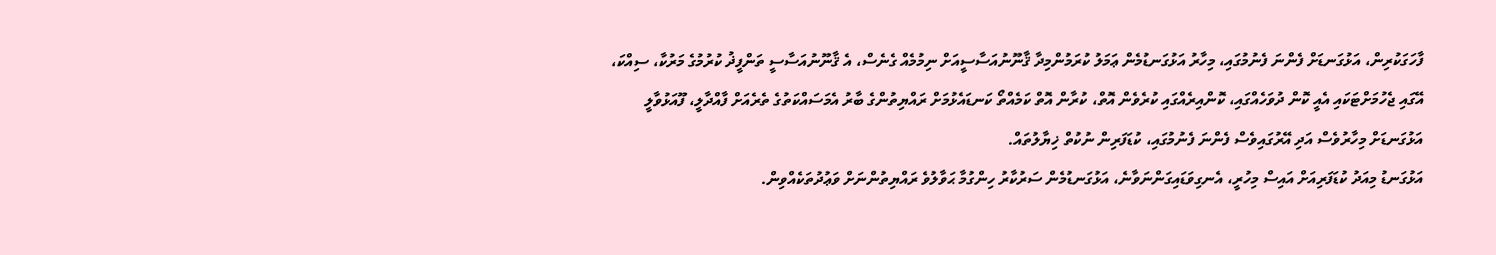ފާހަގަކުރިން، އަޅުގަނޑަށް ފެންނަ ފެނުމުގައި، މިހާރު އަޅުގަނޑުމެން ޢަމަލު ކުރަމުންމިދާ ޤާނޫނުއަސާސީއަށް ނިމުމެއް ގެނެސް، އެ ޤާނޫނުއަސާސީ ތަންފީޛު ކުރުމުގެ މަރުކާ، ސިއްކަ، އޭގައި ޖެހުމަށްޓަކައި އެއީ ކޮން ދުވަހެއްގައި، ކޮންއިރެއްގައި ކުރެވެން އޮތް، ކުރާން އޮތް ކަމެއްތޯ ކަނޑައެޅުމަށް ރައްޔިތުންގެ ބާރު އެމަސައްކަތުގެ ތެރެއަށް ފާއްދާލީ، ފޫއަޅުވާލީ އަޅުގަނޑަށް މިހާރުވެސް އަދި އޭރުގައިވެސް ފެންނަ ފެނުމުގައި، ކުޑަފަރިން ނުކުތް ޚިޔާލުތައް.
އަޅުގަނޑު މިއަދު ކުޑަފަރިއަށް އައިސް މިހުރީ، އެނގިވަޑައިގަންނަވާނެ، އަޅުގަނޑުމެން ސަރުކާރު ހިންގުމާ ޙަވާލުވެ ރައްޔިތުންނަށް ވަޢުދުތަކެއްވިން.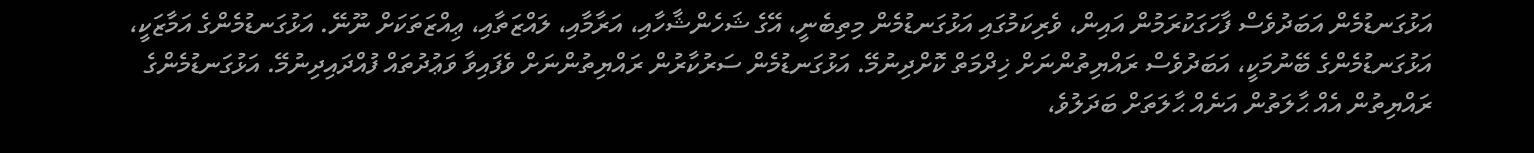އަޅުގަނޑުމެން އަބަދުވެސް ފާހަގަކުރަމުން އައިން، ވެރިކަމުގައި އަޅުގަނޑުމެން މިތިބެނީ، އޭގެ ޝަހެންޝާހާއި، އަރާމާއި، ލައްޒަތާއި، ޢިއްޒަތަކަށް ނޫނޭ. އަޅުގަނޑުމެންގެ އަމާޒަކީ، އަޅުގަނޑުމެންގެ ބޭނުމަކީ، އަބަދުވެސް ރައްޔިތުންނަށް ޚިދްމަތް ކޮށްދިނުމޭ. އަޅުގަނޑުމެން ސަރުކާރުން ރައްޔިތުންނަށް ވެފައިވާ ވަޢުދުތައް ފުއްދައިދިނުމޭ. އަޅުގަނޑުމެންގެ ރައްޔިތުން އެއް ޙާލަތުން އަނެއް ޙާލަތަށް ބަދަލުވެ،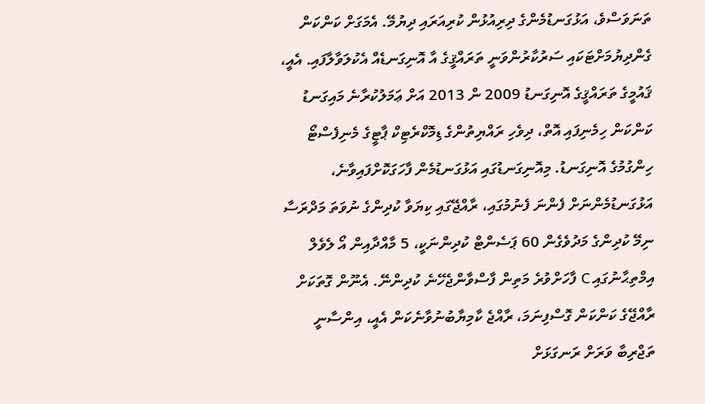ތަނަވަސްވެ، އަޅުގަނޑުމެންގެ ދިރިއުޅުން ކުރިއަރައި ދިޔުމޭ. އެމަގަށް ކަންކަން ގެންދިޔުމަށްޓަކައި ސަރުކާރުންވަނީ ތަރައްޤީގެ އާ އޮނިގަނޑެއް އެކުލަވާލާފައި. އެއީ، ޤައުމީގެ ތަރައްޤީގެ އޮނިގަނޑު 2009 ން 2013 އަށް ޢަމަލުކުރާނެ މައިގަނޑު ކަންކަން ހިމެނިފައި އޮތް، ދިވެހި ރައްޔިތުންގެ ޑިމޮކްރެޓިކް ޕާޓީގެ މެނިފެސްޓޯ ހިންގުމުގެ އޮނިގަނޑު. މިއޮނިގަނޑުގައި އަޅުގަނޑުމެން ފާހަގަކޮށްފައިވާނެ، އަޅުގަނޑުމެންނަށް ފެންނަ ފެނުމުގައި، ރާއްޖޭގައި ކިޔަވާ ކުދިންގެ ނުވަތަ މަދްރަސާ ނިމޭ ކުދިންގެ މަދުވެގެން 60 ޕަސެންޓް ކުދިންނަކީ، 5 މާއްދާއިން އޯ ލެވެލް އިމްތިޙާނުގައި C ފާހަށްވުރެ މަތިން ފާސްވާންޖެހޭނެ ކުދިންނޭ. އެނޫން ގޮތަކަށް ރާއްޖޭގެ ކަންކަން ގޮސްފިނަމަ، ރާއްޖެ ކާމިޔާބުނުވާނެކަން އެއީ، އިންސާނީ ތަޖްރިބާ ވަރަށް ރަނގަޅަށް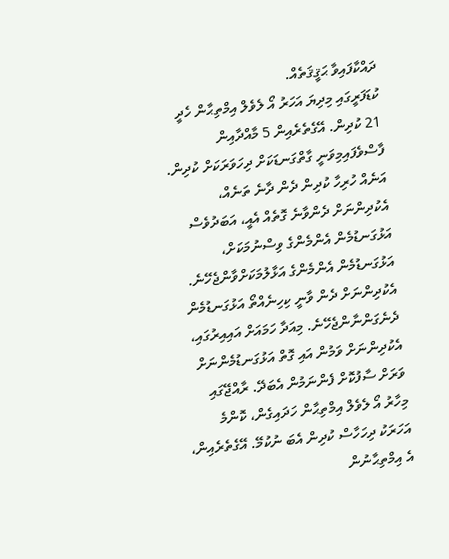ދައްކާފައިވާ ޙަޤީޤަތެއް.
ކުޑަފަރީގައި މިދިޔަ އަހަރު އޯ ލެވެލް އިމްތިޙާން ހެދީ 21 ކުދިން. އޭގެތެރެއިން 5 މާއްދާއިން ފާސްވެފައިމިވަނީ ގާތްގަނޑަކަށް ދިހަވަރަކަށް ކުދިން. އަނެއް ހުރިހާ ކުދިން ދެން ދާނެ ތަނެއް، އެކުދިންނަށް ދެންވާނެ ގޮތެއް އެއީ، އަބަދުވެސް އަޅުގަނޑުމެން އެންމެންގެ ވިސްނުމަކަށް، އަޅުގަނޑުމެން އެންމެންގެ އަޅާލުމަކަށްވާންޖެހޭނެ. އެކުދިންނަށް ދެން ވާނީ ކިހިނެއްތޯ އަޅުގަނޑުމެން ދެނެގަންނާންޖެހޭނެ. މިއަދާ ހަމައަށް އައިއިރުގައި، އެކުދިންނަށް ވަމުން އައި ގޮތް އަޅުގަނޑުމެންނަށް ވަރަށް ސާފުކޮށް ފެންނަމުން އެބަދޭ. ރާއްޖޭގައި މިހާރު އޯ ލެވެލް އިމްތިޙާން ހަދައިގެން، ކޮންމެ އަހަރަކު ދިހަހާސް ކުދިން އެބަ ނުކުމޭ. އޭގެތެރެއިން، އެ އިމްތިޙާނުން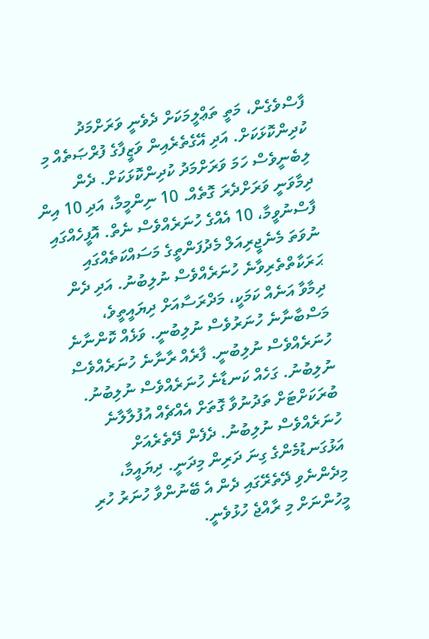ފާސްވެގެން، މަތީ ތަޢްލީމަކަށް ދެވެނީ ވަރަށްމަދު ކުދިންކޮޅަކަށް. އަދި އޭގެތެރެއިން ވަޒީފާގެ ފުރްޞަތެއް މި ލިބެނީވެސް ހަމަ ވަރަށްމަދު ކުދިންކޮޅަކަށް. ދެން ދިމާވަނީ ވަރަށްދެރަ ގޮތެއް. 10 ނިންމީމާ، އަދި 10 އިން ފާސްނުވީމާ، 10 އެއްގެ ހުނަރެއްވެސް ނެތް. އޮފީހެއްގައި ނުވަތަ މެނެޖީރިއަލް މެދުފަންތީގެ މަސައްކަތެއްގައި ޙަރަކާތްތެރިވާނެ ހުނަރެއްވެސް ނުލިބުނު. އަދި ދެން ދިމާވާ އަނެއް ކަމަކީ، މަދްރަސާއަށް ދިޔައީތީވެ، މަސްބާނާނެ ހުނަރުވެސް ނުލިބުނީ. ވަޅެއް ކޮންނާނެ ހުނަރެއްވެސް ނުލިބުނީ. ފާރެއް ރާނާނެ ހުނަރެއްވެސް ނުލިބުނު. ގަހެއް ކަނޑާނެ ހުނަރެއްވެސް ނުލިބުނު. ބުރަކަށްޓަށް ތަދުނުވާ ގޮތަށް އެއްޗެއް އުފުލާލާނެ ހުނަރެއްވެސް ނުލިބުނު. ދެފެން ދޭތެރެއަށް އަޅުގަނޑުމެންގެ ގިނަ ދަރިން މިދަނީ. ދިޔައީމާ، މިދެންނެވި ދޭތެރޭގައި ދެން އެ ބޭނުންވާ ހުނަރު ހުރި މީހުންނަށް މި ރާއްޖެ ހުޅުވެނީ.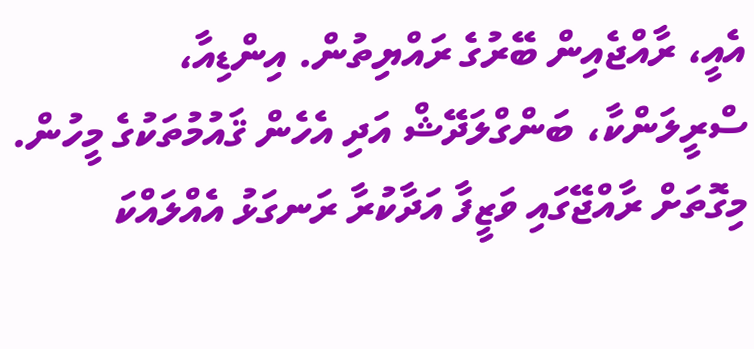އެއީ، ރާއްޖެއިން ބޭރުގެ ރައްޔިތުން. އިންޑިއާ، ސްރީލަންކާ، ބަންގްލަދޭޝް އަދި އެހެން ޤައުމުތަކުގެ މީހުން.
މިގޮތަށް ރާއްޖޭގައި ވަޒީފާ އަދާކުރާ ރަނގަޅު އެއްލައްކަ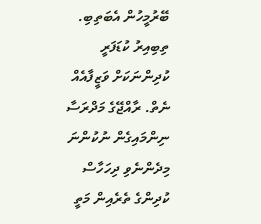ބޭރުމީހުން އެބަތިބި. ތިބިއިރު ކުޑަފަރީ ކުދިންނަކަށް ވަޒީފާއެއް ނެތް. ރާއްޖޭގެ މަދްރަސާ ނިންމައިގެން ނުކުންނަ މިދެންނެވި ދިހަހާސް ކުދިންގެ ތެރެއިން މަތީ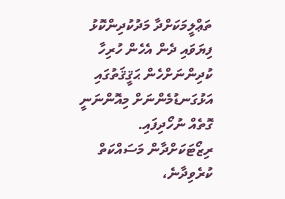ތަޢްލީމަކަށްދާ މަދުކުދިންކޮޅު ފިޔަވައި ދެން އެހެން ހުރިހާ ކުދިންނަށްހެން ޙަޤީޤަތުގައި އަޅުގަނޑުމެންނަށް މިއޮންނަނީ ގޮތެއް ނުހޯދިފައި. ރިޒޯޓަކަށްދާން މަސައްކަތް ކުރެވިދާނެ،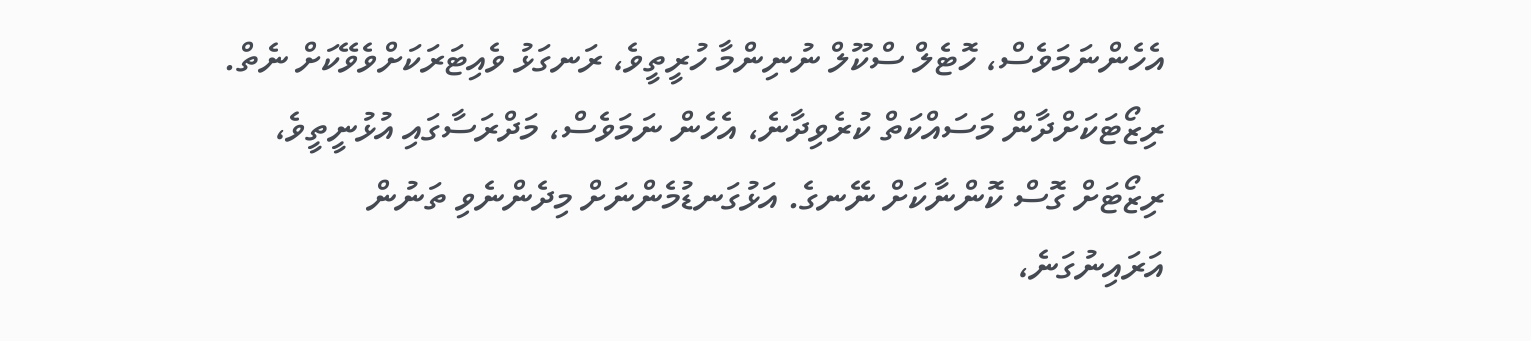އެހެންނަމަވެސް، ހޮޓެލް ސްކޫލް ނުނިންމާ ހުރީތީވެ، ރަނގަޅު ވެއިޓަރަކަށްވެވޭކަށް ނެތް. ރިޒޯޓަކަށްދާން މަސައްކަތް ކުރެވިދާނެ، އެހެން ނަމަވެސް، މަދްރަސާގައި އުޅުނީތީވެ، ރިޒޯޓަށް ގޮސް ކޮންނާކަށް ނޭނގެ. އަޅުގަނޑުމެންނަށް މިދެންނެވި ތަނުން އަރައިނުގަނެ،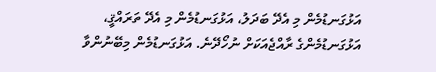އަޅުގަނޑުމެން މި އެދޭ ބަދަލު، އަޅުގަނޑުމެން މި އެދޭ ތަރައްޤީ، އަޅުގަނޑުމެންގެ ރާއްޖެއަކަށް ނުހޯދޭނެ. އަޅުގަނޑުމެން މިބޭނުންވާ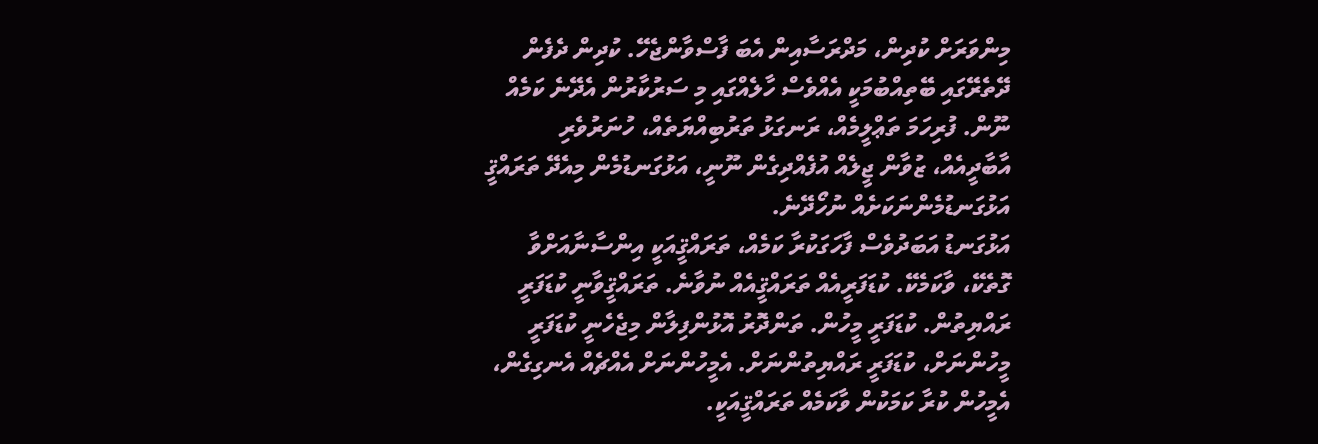މިންވަރަށް ކުދިން، މަދްރަސާއިން އެބަ ފާސްވާންޖެހޭ. ކުދިން ދެފެން ދޭތެރޭގައި ބޭތިއްބުމަކީ އެއްވެސް ހާލެއްގައި މި ސަރުކާރުން އެދޭނެ ކަމެއް ނޫން. ފުރިހަމަ ތަޢްލީމެއް، ރަނގަޅު ތަރުބިއްޔަތެއް، ހުނަރުވެރި އާބާދީއެއް، ޒުވާން ޖީލެއް އުފެއްދިގެން ނޫނީ، އަޅުގަނޑުމެން މިއެދޭ ތަރައްޤީ އަޅުގަނޑުމެންނަކަށެއް ނުހޯދޭނެ.
އަޅުގަނޑު އަބަދުވެސް ފާހަގަކުރާ ކަމެއް، ތަރައްޤީއަކީ އިންސާނާއަށްވާ ގޮތެކޭ، ވާކަމެކޭ. ކުޑަފަރީއެއް ތަރައްޤީއެއް ނުވާނެ. ތަރައްޤީވާނީ ކުޑަފަރީ ރައްޔިތުން. ކުޑަފަރީ މީހުން. ތަންދޮރު އޮޅުންފިލާން މިޖެހެނީ ކުޑަފަރީ މީހުންނަށް، ކުޑަފަރީ ރައްޔިތުންނަށް. އެމީހުންނަށް އެއްޗެއް އެނގިގެން، އެމީހުން ކުރާ ކަމަކުން ވާކަމެއް ތަރައްޤީއަކީ.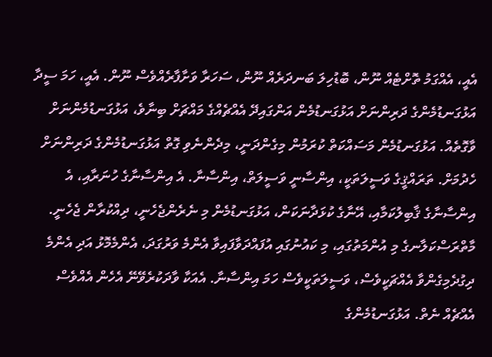އެއީ، އެއްގަމު ތޮށްޓެއް ނޫން، ބޮޑުހިލަ ބަނދަރެއް ނޫން، ސަހަރާ ވަށާފާރެއްވެސް ނޫން. އެއީ، ހަމަ ސީދާ އަޅުގަނޑުމެންގެ ދަރިންނަށް އަޅުގަނޑުމެން އަންގައިދޭ އެއްޗެއްގެ މައްޗަށް ބިނާވެ، އަޅުގަނޑުމެންނަށް ވާގޮތެއް. އަޅުގަނޑުމެން މަސައްކަތް ކުރަމުން މިގެންދަނީ، މިދެންނެވި ގޮތް އަޅުގަނޑުމެންގެ ދަރިންނަށް ހެދުމަށް. ތަރައްޤީގެ ވަސީލަތަކީ، އިންސާނީ ވަސީލަތް، އިންސާނާ. އެ އިންސާނާގެ ހުނަރާއި، އެ އިންސާނާގެ ޤާބިލުކަމާއި، އޭނާގެ ކުޅަދާނަކަން، އަޅުގަނޑުމެން މި ނެރެންޖެހެނީ، ދިއްކުރާން ޖެހެނީ. މާތްރަސްކަލާނގެ މި އުންމަތުގައި، މި ކައުނުގައި އުފައްދަވާފައިވާ އެންމެ ވަރުގަދަ، އެންމެމޮޅު އަދި އެންމެ ދިގުދެމިގެންވާ އެއްޗަކީވެސް، ވަސީލަތަކީވެސް ހަމަ އިންސާނާ. އެއަކާ ވާދަކުރެވޭނޭ އެހެން އެއްވެސް އެއްޗެއް ނެތް. އަޅުގަނޑުމެންގެ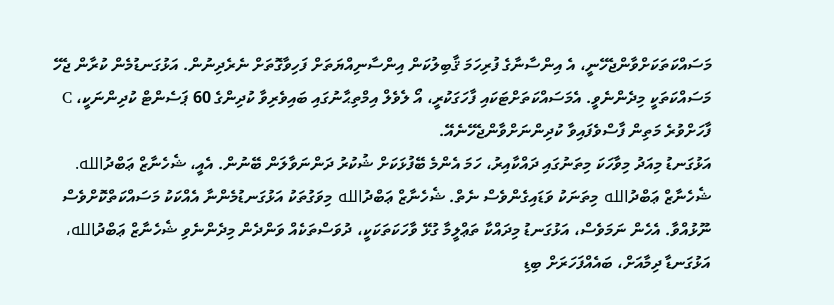މަސައްކަތަކަށްވާންޖެހޭނީ، އެ އިންސާނާގެ ފުރިހަމަ ޤާބިލުކަން އިންސާނިއްޔަތަށް ފަހިވާގޮތަށް ނެރެދިނުން. އަޅުގަނޑުމެން ކުރާން ޖެހޭ މަސައްކަތަކީ މިދެންނެވީ. އެމަސައްކަތަށްޓަކައި ފާހަގަކުރީ، އޯ ލެވެލް އިމްތިޙާނުގައި ބައިވެރިވާ ކުދިންގެ 60 ޕަސެންޓް ކުދިންނަކީ، C ފާހަށްވުރެ މަތިން ފާސްވެފައިވާ ކުދިންނަށްވާންޖެހޭނެއޭ.
އަޅުގަނޑު މިއަދު މިވާހަކަ މިތަނުގައި ދައްކާއިރު، ހަމަ އެންމެ ބޭފުޅަކަށް ޝުކުރު ދަންނަވާލަން ބޭނުން. އެއީ، ޝެހެނާޒް ޢަބްދުالله. ޝެހެނާޒް ޢަބްދުالله މިތަނަކު ވަޑައިގެންވެސް ނެތް. ޝެހެނާޒް ޢަބްދުالله މިވަގުތަކު އަޅުގަނޑުމެންނާ އެއްކަކު މަސައްކަތްކޮށްވެސް ނޫޅުއްވާ. އެހެން ނަމަވެސް، އަޅުގަނޑު މިދައްކާ ތަޢްލީމާ ގުޅޭ ވާހަކަތަކަކީ، ދުވަސްތަކެއް ވަންދެން މިދެންނެވި ޝެހެނާޒް ޢަބްދުالله، އަޅުގަނޑާ ދިމާއަށް، ބައެއްފަހަރަށް ބިޑި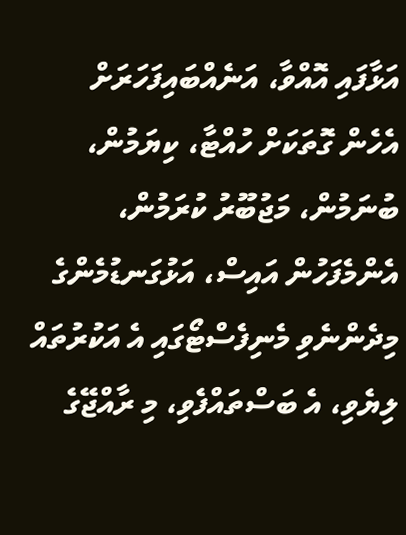އަޅާފައި އޮއްވާ، އަނެއްބައިފަހަރަށް އެހެން ގޮތަކަށް ހުއްޓާ، ކިޔަމުން، ބުނަމުން، މަޖުބޫރު ކުރަމުން، އެންމެފަހުން އައިސް، އަޅުގަނޑުމެންގެ މިދެންނެވި މެނިފެސްޓޯގައި އެ އަކުރުތައް ލިޔެވި، އެ ބަސްތައްފެވި، މި ރާއްޖޭގެ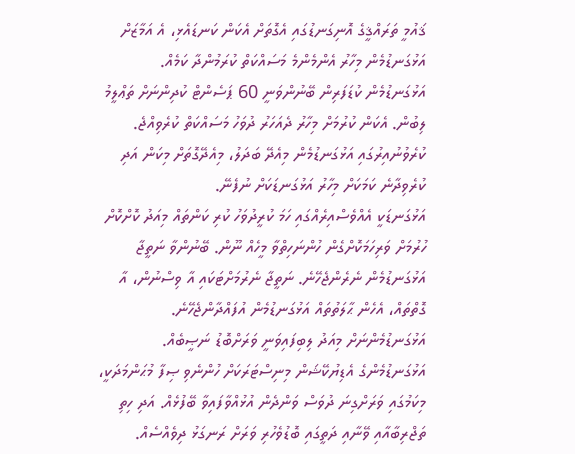ޤައުމީ ތަރައްޤީގެ އޮނިގަނޑުގައި އެގޮތަށް އެކަން ކަނޑައެޅި، އެ އަމާޒަށް އަޅުގަނޑުމެން މިހާރު އެންމެންމެ މަސައްކަތް ކުރަމުންދާ ކަމެއް. އަޅުގަނޑުމެން ކުޑަފަރިން ބޭނުންވަނީ 60 ޕަސެންޓް ކުދިންނަށް ތަޢްލީމު ލިބުން. އެކަން ކުރުމަށް މިހާރު ދެއަހަރު ދުވަހު މަސައްކަތް ކުރެވިއްޖެ. ކުރެވުނުއިރުގައި އަޅުގަނޑުމެން މިއެދޭ ބަދަލު، މިއެދޭގޮތަށް މިކަން އަދި ކުރެވިދާނެ ކަމަކަށް މިހާރު އަޅުގަނޑަކަށް ނުފެނޭ.
އަޅުގަނޑަކީ އެއްވެސްއިރެއްގައި ހަމަ ކުރީދުވަހު ކުރި ކަންތައް މިއަދު ކޮށްކޮށް ހުރުމަށް ވަރިހަމަކޮށްގެން ހުންނަހިތްވާ މީހެއް ނޫން. ބޭނުންވާ ނަތީޖާ އަޅުގަނޑުމެން ނެރެންޖެހޭނެ. ނަތީޖާ ނެރުމަށްޓަކައި އާ ވިސްނުން، އާ ގޮތްތައް، އެހެން ޙާލަތުތައް އަޅުގަނޑުމެން އުފައްދާންޖެހޭނެ. އަޅުގަނޑުމެންނަށް މިއަދު ލިބިފައިވަނީ ވަރަށްބޮޑު ނަޞީބެއް. އަޅުގަނޑުމެންގެ އެޑިޔުކޭޝަން މިނިސްޓަރަކަށް ހުންނެވި ޞިފާ މުޙަންމަދަކީ، މިކަމުގައި ވަރަށްގިނަ ދުވަސް ވަންދެން އުޅުއްވާފައިވާ ބޭފުޅެއް. އަދި ހިތި ތަޖްރިބާއާއި ވޭނާއި ދަތީގައި ބޮޑުވެހުރި ވަރަށް ރަނގަޅު ދިވެއްސެއް.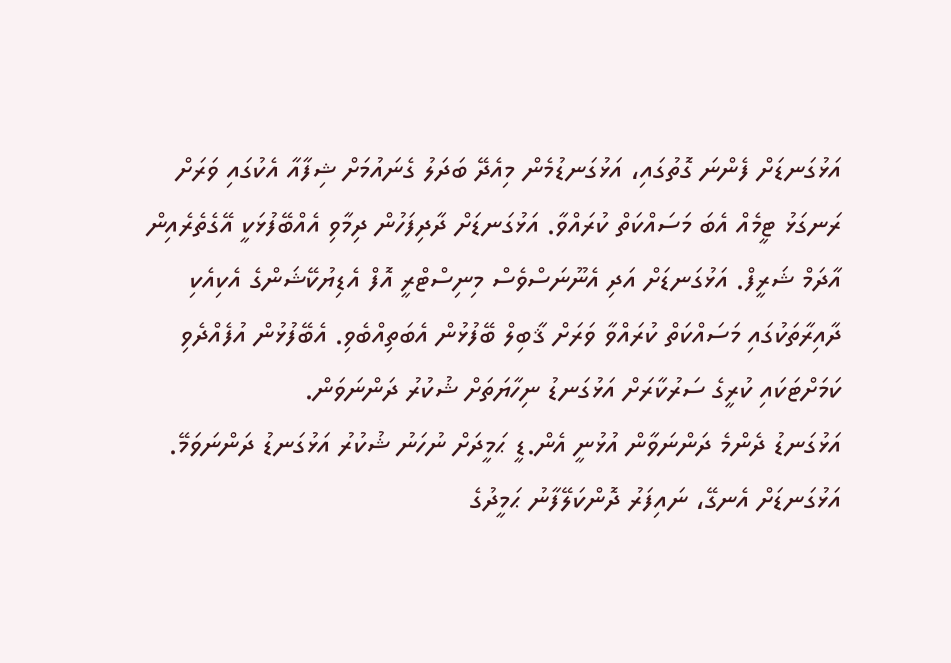އަޅުގަނޑަށް ފެންނަ ގޮތުގައި، އަޅުގަނޑުމެން މިއެދޭ ބަދަލު ގެނައުމަށް ޝިފާއާ އެކުގައި ވަރަށް ރަނގަޅު ޓީމެއް އެބަ މަސައްކަތް ކުރައްވާ. އަޅުގަނޑަށް ދާދިފަހުން ދިމާވި އެއްބޭފުޅަކީ އޭގެތެރެއިން އާދަމް ޝަރީފް. އަޅުގަނޑަށް އަދި އެނޫނަސްވެސް މިނިސްޓްރީ އޮފް އެޑިޔުކޭޝަންގެ އެކިއެކި ދާއިރާތަކުގައި މަސައްކަތް ކުރައްވާ ވަރަށް ޤާބިލް ބޭފުޅުން އެބަތިއްބެވި. އެބޭފުޅުން އުފެއްދެވި ކަމަށްޓަކައި ކުރީގެ ސަރުކާރަށް އަޅުގަނޑު ނިހާޔަތަށް ޝުކުރު ދަންނަވަން.
އަޅުގަނޑު ދެންމެ ދަންނަވާން އުޅުނީ އެން.ޑީ ޙަމީދަށް ނުހަނު ޝުކުރު އަޅުގަނޑު ދަންނަވަމޭ. އަޅުގަނޑަށް އެނގޭ، ނައިފަރު ދޮންކަލޭފާނު ޙަމީދުގެ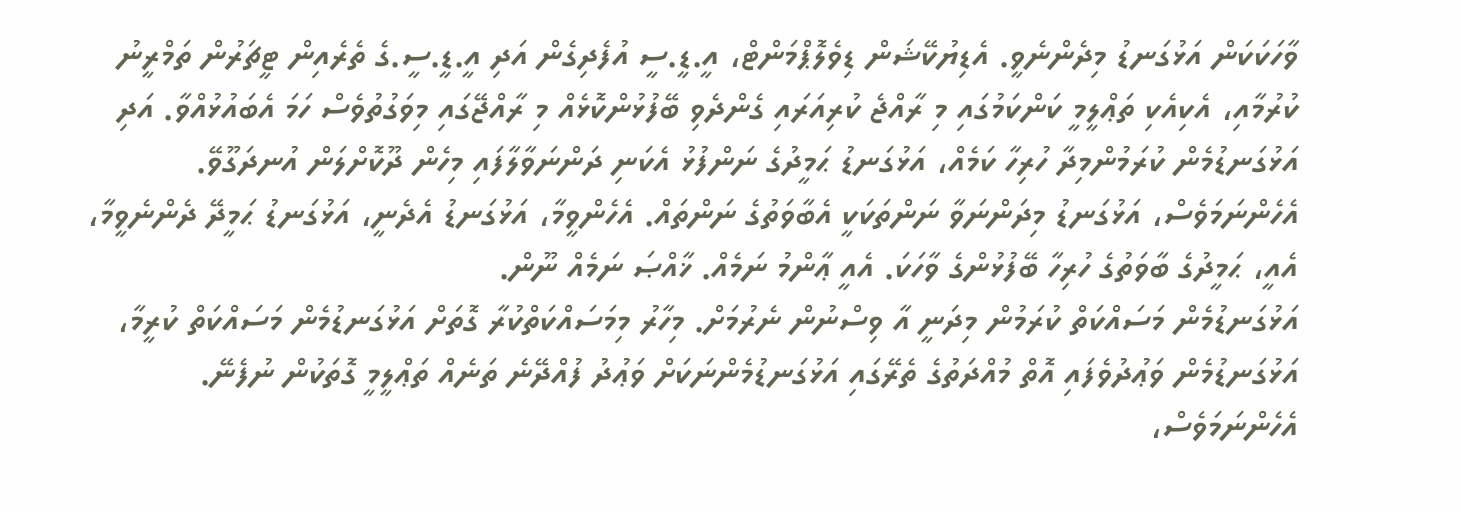ވާހަކަކަން އަޅުގަނޑު މިދެންނެވީ. އެޑިޔުކޭޝަން ޑިވެލޮޕްމަންޓް، އީ.ޑީ.ސީ އުފެދިގެން އަދި އީ.ޑީ.ސީ.ގެ ތެރެއިން ޓީޗަރުން ތަމްރީނު ކުރުމާއި، އެކިއެކި ތަޢްލީމީ ކަންކަމުގައި މި ރާއްޖެ ކުރިއަރައި ގެންދެވި ބޭފުޅުންކޮޅެއް މި ރާއްޖޭގައި މިވަގުތުވެސް ހަމަ އެބައުޅުއްވާ. އަދި އަޅުގަނޑުމެން ކުރަމުންމިދާ ހުރިހާ ކަމެއް، އަޅުގަނޑު ޙަމީދުގެ ނަންފުޅު އެކަނި ދަންނަވާލާފައި މިހެން ދޫކޮށްލަން އުނދަގޫވޭ. އެހެންނަމަވެސް، އަޅުގަނޑު މިދަންނަވާ ނަންތަކަކީ އެބާވަތުގެ ނަންތައް. އެހެންވީމާ، އަޅުގަނޑު އެދެނީ، އަޅުގަނޑު ޙަމީދޭ ދެންނެވީމާ، އެއީ، ޙަމީދުގެ ބާވަތުގެ ހުރިހާ ބޭފުޅުންގެ ވާހަކަ. އެއީ ޢާންމު ނަމެއް. ޚާއްޞަ ނަމެއް ނޫން.
އަޅުގަނޑުމެން މަސައްކަތް ކުރަމުން މިދަނީ އާ ވިސްނުން ނެރުމަށް. މިހާރު މިމަސައްކަތްކުރާ ގޮތަށް އަޅުގަނޑުމެން މަސައްކަތް ކުރީމާ، އަޅުގަނޑުމެން ވަޢުދުވެފައި އޮތް މުއްދަތުގެ ތެރޭގައި އަޅުގަނޑުމެންނަކަށް ވަޢުދު ފުއްދޭނެ ތަނެއް ތަޢްލީމީ ގޮތަކުން ނުފެނޭ. އެހެންނަމަވެސް،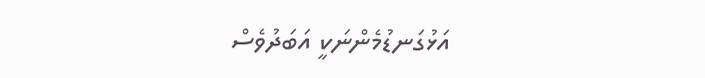އަޅުގަނޑުމެންނަކީ އަބަދުވެސް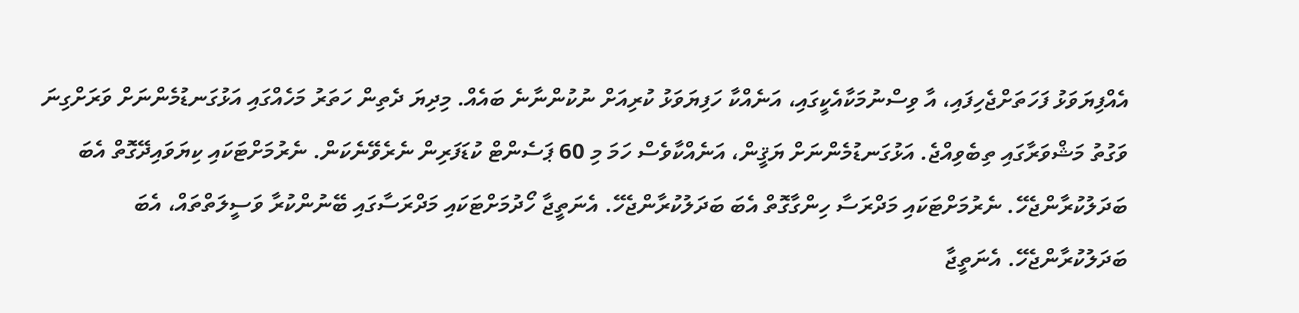އެއްފިޔަވަޅު ފަހަތަށްޖެހިފައި، އާ ވިސްނުމަކާއެކީގައި، އަނެއްކާ ހަފިޔަވަޅު ކުރިއަށް ނުކުންނާނެ ބައެއް. މިދިޔަ ދެތިން ހަތަރު މަހެއްގައި އަޅުގަނޑުމެންނަށް ވަރަށްގިނަ ވަގުތު މަޝްވަރާގައި ތިބެވިއްޖެ. އަޅުގަނޑުމެންނަށް ޔަޤީން، އަނެއްކާވެސް ހަމަ މި 60 ޕަސެންޓް ކުޑަފަރިން ނެރެވޭނެކަން. ނެރުމަށްޓަކައި ކިޔަވައިދޭގޮތް އެބަ ބަދަލުކުރާންޖެހޭ. ނެރުމަށްޓަކައި މަދްރަސާ ހިންގާގޮތް އެބަ ބަދަލުކުރާންޖެހޭ. އެނަތީޖާ ހޯދުމަށްޓަކައި މަދްރަސާގައި ބޭނުންކުރާ ވަސީލަތްތައް، އެބަ ބަދަލުކުރާންޖެހޭ. އެނަތީޖާ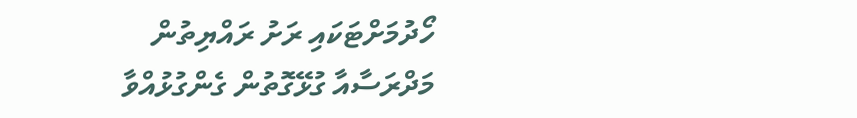ހޯދުމަށްޓަކައި ރަށު ރައްޔިތުން މަދްރަސާއާ ގުޅޭގޮތުން ގެންގުޅުއްވާ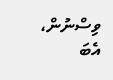ވިސްނުން، އެބަ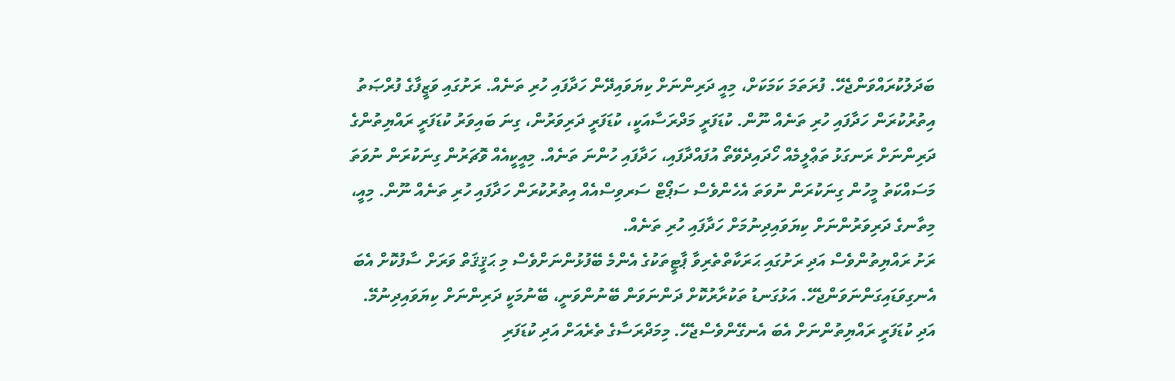ބަދަލުކުރައްވަންޖެހޭ. ފުރަތަމަ ކަމަކަށް، މިއީ ދަރިންނަށް ކިޔަވައިދޭން ހަދާފައި ހުރި ތަނެއް. ރަށުގައި ވަޒީފާގެ ފުރްޞަތު އިތުރުކުރަން ހަދާފައި ހުރި ތަނެއް ނޫން. ކުޑަފަރީ މަދްރަސާއަކީ، ކުޑަފަރީ ދަރިވަރުން، ގިނަ ބައިވަރު ކުޑަފަރީ ރައްޔިތުންގެ ދަރިންނަށް ރަނގަޅު ތަޢްލީމެއް ހޯދައިދެވޭތޯ އުފައްދާފައި، ހަދާފައި ހުންނަ ތަނެއް. މިއީކީއެއް ވޮޗަރުން ގިނަކުރަން ނުވަތަ މަސައްކަތު މީހުން ގިނަކުރަން ނުވަތަ އެހެންވެސް ސަޕޯޓް ސަރވިސްއެއް އިތުރުކުރަން ހަދާފައި ހުރި ތަނެއް ނޫން. މިއީ، މިތާނގެ ދަރިވަރުންނަށް ކިޔަވައިދިނުމަށް ހަދާފައި ހުރި ތަނެއް.
ރަށު ރައްޔިތުންވެސް އަދި ރަށުގައި ޙަރަކާތްތެރިވާ ޕާޓީތަކުގެ އެންމެ ބޭފުޅުންނަށްވެސް މި ޙަޤީޤަތް ވަރަށް ސާފުކޮށް އެބަ އެނގިވަޑައިގަންނަވަންޖެހޭ. އަޅުގަނޑު ތަކުރާރުކޮށް ދަންނަވަން ބޭނުންވަނީ، ބޭނުމަކީ ދަރިންނަށް ކިޔަވައިދިނުމޭ. އަދި ކުޑަފަރީ ރައްޔިތުންނަށް އެބަ އެނގޭންވެސްޖެހޭ. މިމަދްރަސާގެ ތެރެއަށް އަދި ކުޑަފަރި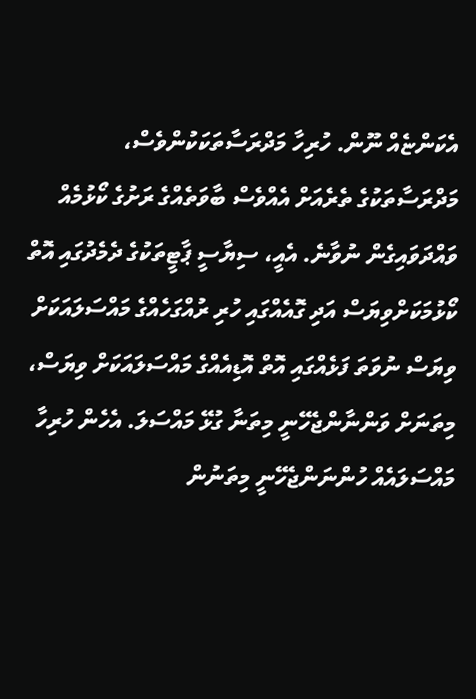އެކަންޏެއް ނޫން. ހުރިހާ މަދްރަސާތަކަކުންވެސް، މަދްރަސާތަކުގެ ތެރެއަށް އެއްވެސް ބާވަތެއްގެ ރަށުގެ ކޯޅުމެއް ވައްދަވައިގެން ނުވާނެ. އެއީ، ސިޔާސީ ޕާޓީތަކުގެ ދެމެދުގައި އޮތް ކޯޅުމަކަށްވިޔަސް އަދި ގޮއެއްގައި ހުރި ރުއްގަހެއްގެ މައްސަލައަކަށް ވިޔަސް ނުވަތަ ފަޅެއްގައި އޮތް އޮޑިއެއްގެ މައްސަލައަކަށް ވިޔަސް، މިތަނަށް ވަންނާންޖެހޭނީ މިތަނާ ގުޅޭ މައްސަލަ. އެހެން ހުރިހާ މައްސަލައެއް ހުންނަންޖެހޭނީ މިތަނުން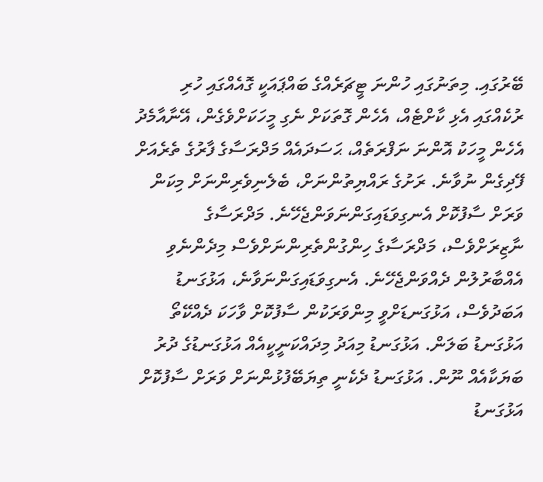ބޭރުގައި. މިތަނުގައި ހުންނަ ޓީޗަރެއްގެ ބައްޕައަކީ ގޮއެއްގައި ހުރި ރުކެއްގައި އެޅި ކާށްޓެއް، އެހެން ގޮތަކަށް ނެގި މީހަކަށްވެގެން، އޭނާއާމެދު އެހެން މީހަކު އޮންނަ ނަފްރަތެއް، ޙަސަދައެއް މަދްރަސާގެ ފާރުގެ ތެރެއަށް ފޭދިގެން ނުވާނެ. ރަށުގެ ރައްޔިތުންނަށް، ބެލެނިވެރިންނަށް މިކަން ވަރަށް ސާފުކޮށް އެނގިވަޑައިގަންނަވަންޖެހޭނެ. މަދްރަސާގެ ނާޒިރަށްވެސް، މަދްރަސާގެ ހިންގުންތެރިންނަށްވެސް މިދެންނެވި އެއްބާރުލުން ދެއްވަންޖެހޭނެ. އެނގިވަޑައިގަންނަވާނެ، އަޅުގަނޑު އަބަދުވެސް، އަޅުގަނޑަށްވީ މިންވަރަކުން ސާފުކޮށް ވާހަކަ ދެއްކޭތޯ އަޅުގަނޑު ބަލަން. އަޅުގަނޑު މިއަދު މިދައްކަނީކީއެއް އަޅުގަނޑުގެ ދުރު ބަޔަކާއެއް ނޫން. އަޅުގަނޑު ދެކެނީ ތިޔަބޭފުޅުންނަށް ވަރަށް ސާފުކޮށް އަޅުގަނޑު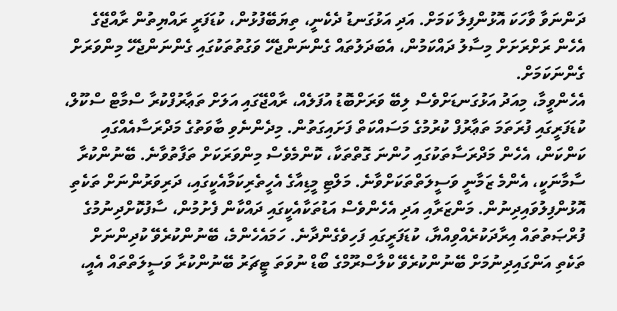ދަންނަވާ ވާހަކަ އޮޅުންފިލާ ކަމަށް. އަދި އަޅުގަނޑު ދެކެނީ، ތިޔަބޭފުޅުން، ކުޑަފަރީ ރައްޔިތުން ރާއްޖޭގެ އެހެން ރަށްރަށަށް މިސާލު ދައްކަމުން، އެބަދަލުތައް ގެންނަންޖެހޭ ވަގުތުތަކުގައި ގެންނަންޖެހޭ މިންވަރަށް ގެންނަކަމަށް.
އެހެންވީމާ، މިއަދު އަޅުގަނޑަށްވެސް ލިބޭ ވަރަށްބޮޑު އުފަލެއް، ރާއްޖޭގައި އަލަށް ތަޢާރުފްކުރާ ސްމާޓް ސްކޫލް، ކުޑަފަރީގައި ފުރަތަމަ ތަޢާރުފް ކުރުމުގެ މަސައްކަތް ފަށައިގަތުން. މިދެންނެވި ބާވަތުގެ މަދްރަސާއެއްގައި ކަންކަން، އެހެން މަދްރަސާތަކުގައި ހުންނަ ގޮތްތަކާ، ކޮންމެވެސް މިންވަރަކަށް ތަފާތުވާނެ. ބޭނުންކުރާ ސާމާނަކީ، އެންމެ ޒަމާނީ ވަސީލަތްތަކަށްވާނެ. މަލްޓި މީޑިއާގެ އެހީތެރިކަމާއެކީގައި، ދަރިވަރުންނަށް ތަކެތި އޮޅުންފިލުވައިދިނުން. މަންޒަރާއި އަދި އެހެންވެސް އަޑުތަކާއެކީގައި ދައްކާން ފެށުމުން، ސާފުކޮށްދިނުމުގެ ފުރްޞަތުތައް އިރާދަކުރެއްވިއްޔާ، ކުޑަފަރީގައި ފަހިވެގެންދާނެ. ހަމައެހެންމެ، ބޭނުންކުރެވޭ ކުދިންނަށް ތަކެތި އަންގައިދިނުމަށް ބޭނުންކުރެވޭ ކްލާސްރޫމްގެ ބޯޑް ނުވަތަ ޓީޗަރު ބޭނުންކުރާ ވަސީލަތްތައް އެއީ،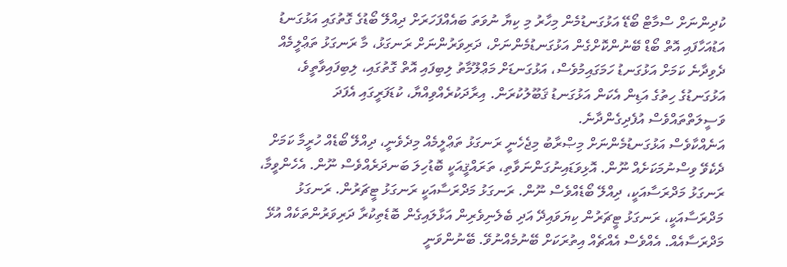ކުދިންނަށް ސްމާޓް ބޯޑޭ އަޅުގަނޑުމެން މިހާރު މި ކިޔާ ނުވަތަ ބައެއްފަހަރަށް ދިއްލޭ ބޯޑުގެ ގޮތުގައި އަޅުގަނޑު އަޑުއަހާފައި އޮތް ބޯޑް ބޭނުންކޮށްގެން އަޅުގަނޑުމެންނަށް، ދަރިވަރުންނަށް ރަނގަޅު، މާ ރަނގަޅު ތަޢްލީމެއް ދެވިދާނެ ކަމަށް އަޅުގަނޑު ހަމަގައިމުވެސް، އަޅުގަނޑަށް މަޢްލޫމާތު ލިބިފައި އޮތް ގޮތުގައި، ލިބިފައިވާތީވެ، އަޅުގަނޑުގެ ހިތުގެ އަޑިން އެކަން އަޅުގަނޑު ޤަބޫލުކުރަން. އިރާދަކުރެއްވިއްޔާ، ކުޑަފަރީގައި އެފަދަ ވަސީލަތްތައްވެސް އުފެދިގެންދާނެ.
އަނެއްކާވެސް އަޅުގަނޑުމެންނަށް މިޞްރާބު މިޖެހެނީ ރަނގަޅު ތަޢްލީމެއް މިދެވެނީ، ދިއްލޭ ބޯޑެއް ހުރީމާ ކަމަށް ދެކެވޭ ވިސްނުމަކަށެއް ނޫން. އޮޅިވަޑައިނުގަންނަވާތި، ތަރައްޤީއަކީ ބޮޑުހިލަ ބަނދަރެއްވެސް ނޫން. އެހެންވީމާ، ރަނގަޅު މަދްރަސާއަކީ، ދިއްލޭ ބޯޑެއްވެސް ނޫން. ރަނގަޅު މަދްރަސާއަކީ ރަނގަޅު ޓީޗަރުން. ރަނގަޅު މަދްރަސާއަކީ، ރަނގަޅު ޓީޗަރުން ކިޔަވައިދޭ އަދި ބެލެނިވެރިން އަޅާލައިގެން ބޮޑެތިކުރާ ދަރިވަރުންތަކެއް އުޅޭ މަދްރަސާއެއް. އެއްވެސް އެއްޗެއް އިތުރަކަށް ބޭނުމެއްނުވޭ. ބޭނުންވަނީ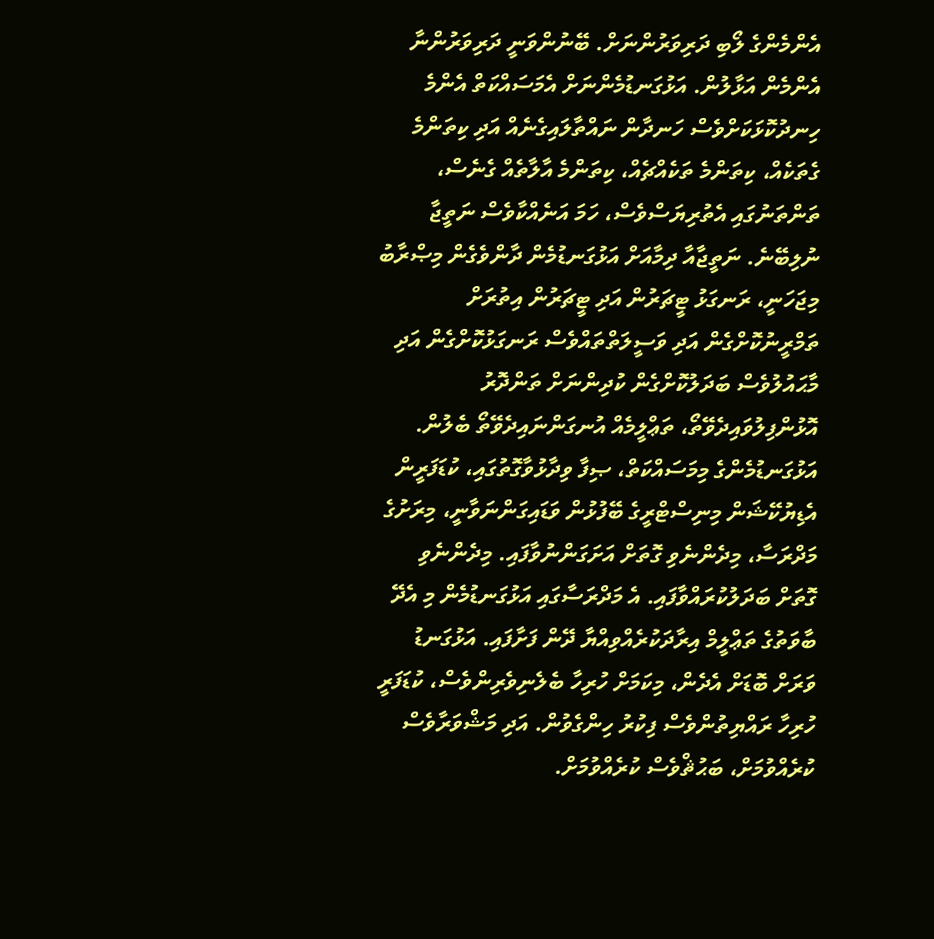އެންމެންގެ ލޯބި ދަރިވަރުންނަށް. ބޭނުންވަނީ ދަރިވަރުންނާ އެންމެން އަޅާލުން. އަޅުގަނޑުމެންނަށް އެމަސައްކަތް އެންމެ ހިނދުކޮޅަކަށްވެސް ހަނދާން ނައްތާލައިގެނެއް އަދި ކިތަންމެ ގެތަކެއް، ކިތަންމެ ތަކެއްޗެއް، ކިތަންމެ އާލާތެއް ގެނެސް، ތަންތަނުގައި އެތުރިޔަސްވެސް، ހަމަ އަނެއްކާވެސް ނަތީޖާ ނުލިބޭނެ. ނަތީޖާއާ ދިމާއަށް އަޅުގަނޑުމެން ދާންވެގެން މިޞްރާބު މިޖަހަނީ، ރަނގަޅު ޓީޗަރުން އަދި ޓީޗަރުން އިތުރަށް ތަމްރީނުކޮށްގެން އަދި ވަސީލަތްތައްވެސް ރަނގަޅުކޮށްގެން އަދި މާޙައުލުވެސް ބަދަލުކޮށްގެން ކުދިންނަށް ތަންދޮރު އޮޅުންފިލުވައިދެވޭތޯ، ތަޢްލީމެއް އުނގަންނައިދެވޭތޯ ބެލުން.
އަޅުގަނޑުމެންގެ މިމަސައްކަތް، ޞިފާ ވިދާޅުވާގޮތުގައި، ކުޑަފަރީން އެޑިޔުކޭޝަން މިނިސްޓްރީގެ ބޭފުޅުން ވަޑައިގަންނަވާނީ، މިރަށުގެ މަދްރަސާ، މިދެންނެވި ގޮތަށް އަށަގަންނުވާފައި. މިދެންނެވި ގޮތަށް ބަދަލުކުރައްވާފައި. އެ މަދްރަސާގައި އަޅުގަނޑުމެން މި އެދޭ ބާވަތުގެ ތަޢްލީމް އިރާދަކުރެއްވިއްޔާ ދޭން ފަށާފައި. އަޅުގަނޑު ވަރަށް ބޮޑަށް އެދެން، މިކަމަށް ހުރިހާ ބެލެނިވެރިންވެސް، ކުޑަފަރީ ހުރިހާ ރައްޔިތުންވެސް ފިކުރު ހިންގެވުން. އަދި މަޝްވަރާވެސް ކުރެއްވުމަށް، ބަޙުޘްވެސް ކުރެއްވުމަށް.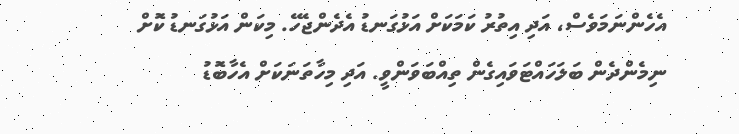އެހެންނަމަވެސް، އަދި އިތުރު ކަމަކަށް އަޅުގަނޑު އެދެންޖެހޭ. މިކަން އަޅުގަނޑު ކޮށް ނިމެންދެން ބަލަހައްޓަވައިގެން ތިއްބަވަންވީ. އަދި މިހާތަނަކަށް އެހާބޮޑު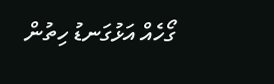ގޯހެއް އަޅުގަނޑު ހިތުން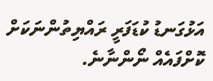އަޅުގަނޑު ކުޑަފަރީ ރައްޔިތުންނަކަށް ކޮށްފައެއް ނޯންނާނެ.